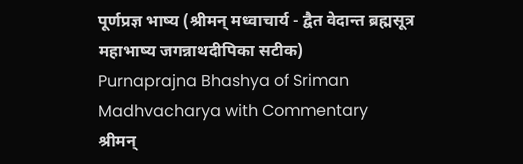पूर्णप्रज्ञ भाष्य (श्रीमन् मध्वाचार्य - द्वैत वेदान्त ब्रह्मसूत्र महाभाष्य जगन्नाथदीपिका सटीक)
Purnaprajna Bhashya of Sriman Madhvacharya with Commentary
श्रीमन्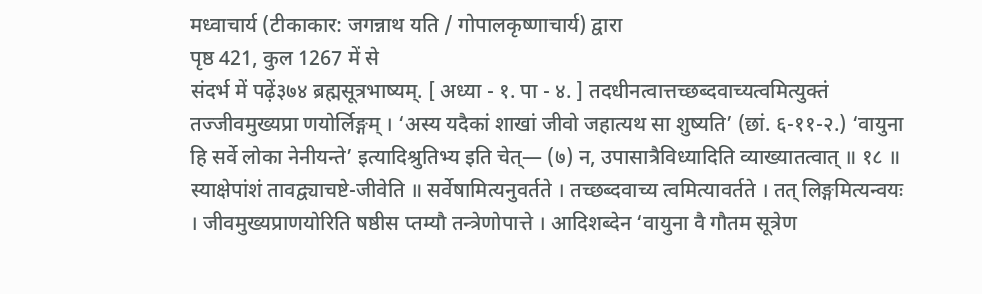मध्वाचार्य (टीकाकार: जगन्नाथ यति / गोपालकृष्णाचार्य) द्वारा
पृष्ठ 421, कुल 1267 में से
संदर्भ में पढ़ें३७४ ब्रह्मसूत्रभाष्यम्. [ अध्या - १. पा - ४. ] तदधीनत्वात्तच्छब्दवाच्यत्वमित्युक्तं तज्जीवमुख्यप्रा णयोर्लिङ्गम् । ‘अस्य यदैकां शाखां जीवो जहात्यथ सा शुष्यति’ (छां. ६-११-२.) ‘वायुना हि सर्वे लोका नेनीयन्ते’ इत्यादिश्रुतिभ्य इति चेत्— (७) न, उपासात्रैविध्यादिति व्याख्यातत्वात् ॥ १८ ॥ स्याक्षेपांशं तावद्व्याचष्टे-जीवेति ॥ सर्वेषामित्यनुवर्तते । तच्छब्दवाच्य त्वमित्यावर्तते । तत् लिङ्गमित्यन्वयः । जीवमुख्यप्राणयोरिति षष्ठीस प्तम्यौ तन्त्रेणोपात्ते । आदिशब्देन ‘वायुना वै गौतम सूत्रेण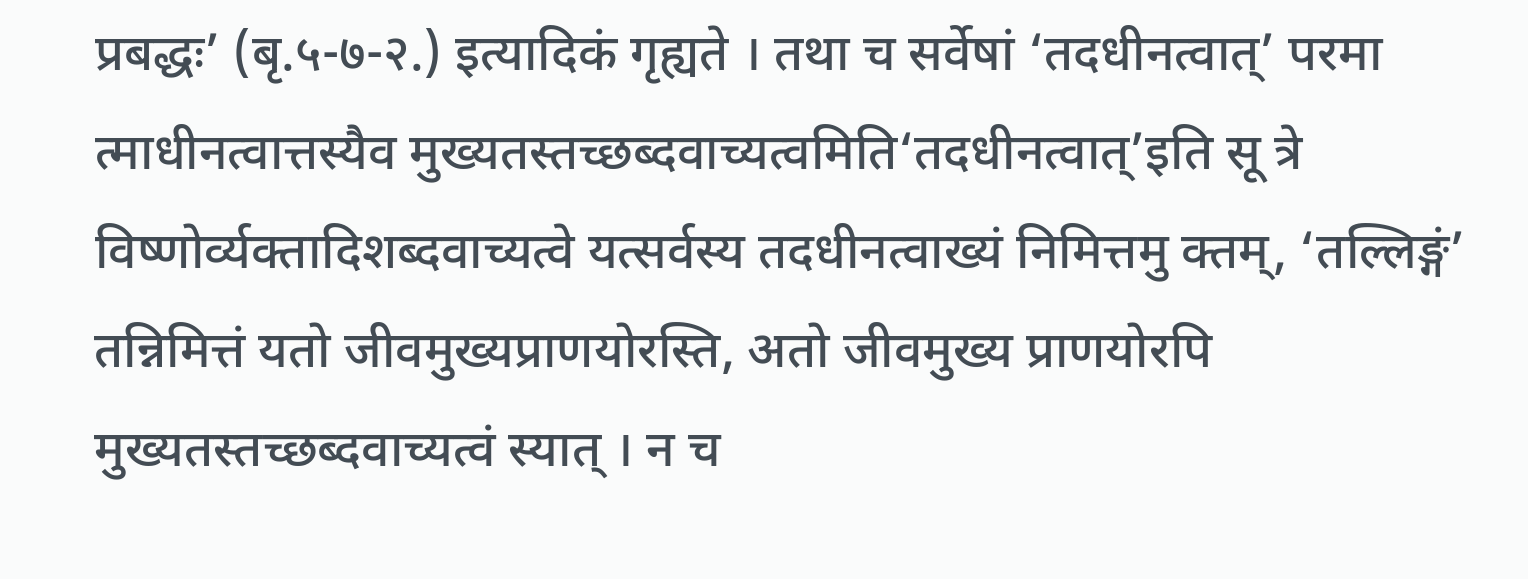प्रबद्धः’ (बृ.५-७-२.) इत्यादिकं गृह्यते । तथा च सर्वेषां ‘तदधीनत्वात्’ परमा त्माधीनत्वात्तस्यैव मुख्यतस्तच्छब्दवाच्यत्वमिति‘तदधीनत्वात्’इति सू त्रे विष्णोर्व्यक्तादिशब्दवाच्यत्वे यत्सर्वस्य तदधीनत्वाख्यं निमित्तमु क्तम्, ‘तल्लिङ्गं’ तन्निमित्तं यतो जीवमुख्यप्राणयोरस्ति, अतो जीवमुख्य प्राणयोरपि मुख्यतस्तच्छब्दवाच्यत्वं स्यात् । न च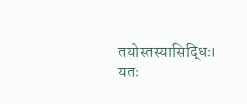तयोस्तस्यासिद्धिः। यतः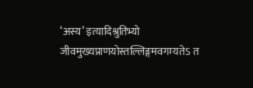‘अस्य’ इत्यादिश्रुतिभ्यो जीवमुख्यप्राणयोस्तल्लिङ्गमवगम्यतेऽ त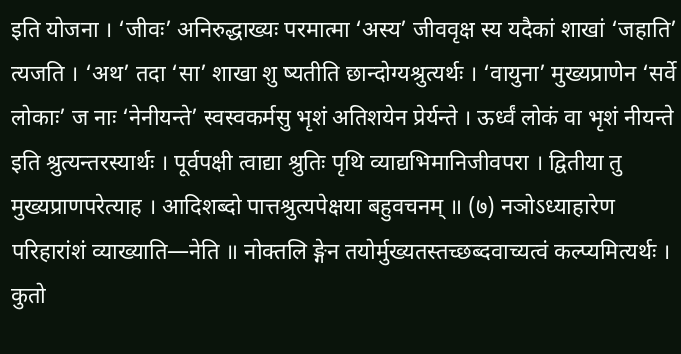इति योजना । ‘जीवः’ अनिरुद्धाख्यः परमात्मा ‘अस्य’ जीववृक्ष स्य यदैकां शाखां ‘जहाति’ त्यजति । ‘अथ’ तदा ‘सा’ शाखा शु ष्यतीति छान्दोग्यश्रुत्यर्थः । ‘वायुना’ मुख्यप्राणेन ‘सर्वे लोकाः’ ज नाः ‘नेनीयन्ते’ स्वस्वकर्मसु भृशं अतिशयेन प्रेर्यन्ते । ऊर्ध्वं लोकं वा भृशं नीयन्ते इति श्रुत्यन्तरस्यार्थः । पूर्वपक्षी त्वाद्या श्रुतिः पृथि व्याद्यभिमानिजीवपरा । द्वितीया तु मुख्यप्राणपरेत्याह । आदिशब्दो पात्तश्रुत्यपेक्षया बहुवचनम् ॥ (७) नञोऽध्याहारेण परिहारांशं व्याख्याति—नेति ॥ नोक्तलि ङ्गेन तयोर्मुख्यतस्तच्छब्दवाच्यत्वं कल्प्यमित्यर्थः । कुतो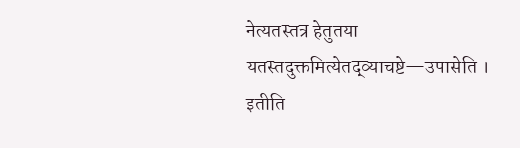नेत्यतस्तत्र हेतुतया यतस्तदुक्तमित्येतद्व्याचष्टे—उपासेति । इतीति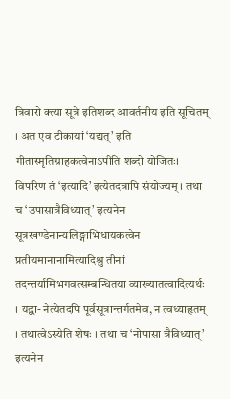त्रिवारो क्त्या सूत्रे इतिशब्द आवर्तनीय इति सूचितम् । अत एव टीकायां ‘यद्यत्’ इति गीतास्मृतिग्राहकत्वेनाऽपीति शब्दो योजितः। विपरिण तं ‘इत्यादि’ इत्येतदत्रापि संयोज्यम् । तथा च ‘उपासात्रैविध्यात्’ इत्यनेन सूत्रखण्डेनान्यलिङ्गाभिधायकत्वेन प्रतीयमानानामित्यादिश्रु तीनां तदन्तर्यामिभगवत्सम्बन्धितया व्याख्यातत्वादित्यर्थः । यद्वा- नेत्येतदपि पूर्वसूत्रान्तर्गतमेव, न त्वध्याहृतम् । तथात्वेऽस्येति शेषः । तथा च ‘नोपासा त्रैविध्यात्’ इत्यनेन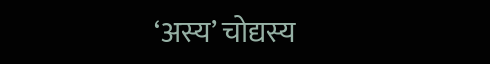‘अस्य’ चोद्यस्य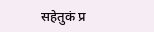सहेतुकं प्र